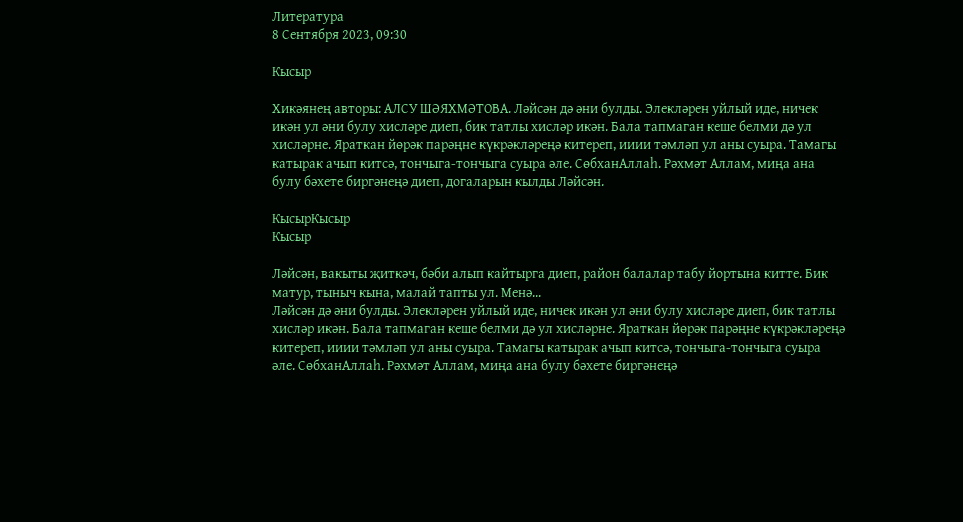Литература
8 Сентября 2023, 09:30

Кысыр

Хикәянең авторы: АЛСУ ШӘЯХМӘТОВА. Ләйсән дә әни булды. Элекләрен уйлый иде, ничек икән ул әни булу хисләре диеп, бик татлы хисләр икән. Бала тапмаган кеше белми дә ул хисләрне. Яраткан йөрәк парәңне күкрәкләреңә китереп, ииии тәмләп ул аны суыра. Тамагы катырак ачып китсә, тончыга-тончыга суыра әле. СөбханАллаһ. Рәхмәт Аллам, миңа ана булу бәхете биргәнеңә диеп, догаларын кылды Ләйсән.

КысырКысыр
Кысыр

Ләйсән, вакыты җиткәч, бәби алып кайтырга диеп, район балалар табу йортына китте. Бик матур, тыныч кына, малай тапты ул. Менә...
Ләйсән дә әни булды. Элекләрен уйлый иде, ничек икән ул әни булу хисләре диеп, бик татлы хисләр икән. Бала тапмаган кеше белми дә ул хисләрне. Яраткан йөрәк парәңне күкрәкләреңә китереп, ииии тәмләп ул аны суыра. Тамагы катырак ачып китсә, тончыга-тончыга суыра әле. СөбханАллаһ. Рәхмәт Аллам, миңа ана булу бәхете биргәнеңә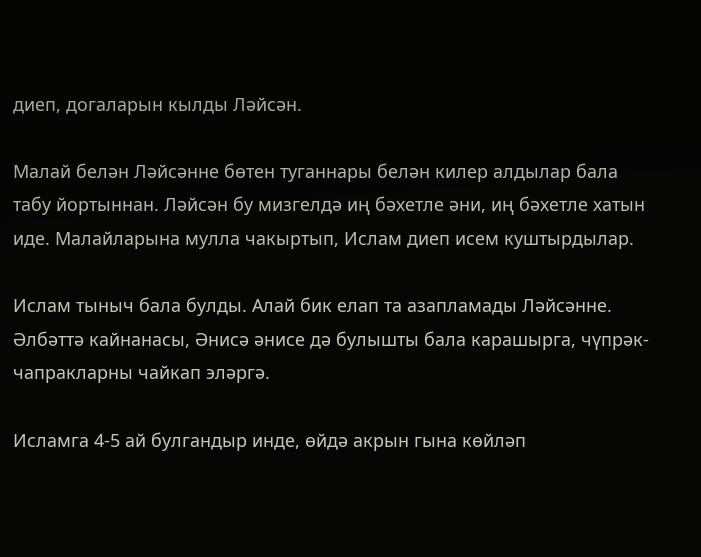диеп, догаларын кылды Ләйсән.

Малай белән Ләйсәнне бөтен туганнары белән килер алдылар бала табу йортыннан. Ләйсән бу мизгелдә иң бәхетле әни, иң бәхетле хатын иде. Малайларына мулла чакыртып, Ислам диеп исем куштырдылар.

Ислам тыныч бала булды. Алай бик елап та азапламады Ләйсәнне. Әлбәттә кайнанасы, Әнисә әнисе дә булышты бала карашырга, чүпрәк-чапракларны чайкап эләргә.

Исламга 4-5 ай булгандыр инде, өйдә акрын гына көйләп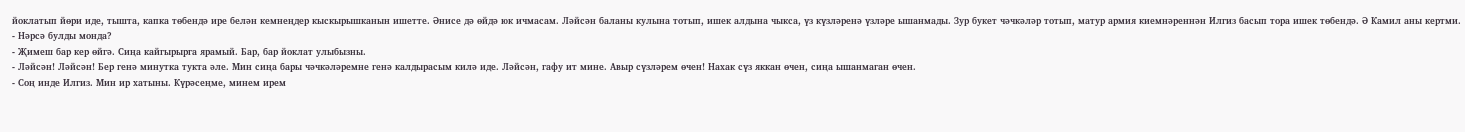йоклатып йөри иде, тышта, капка төбендә ире белән кемнеңдер кыскырышканын ишетте. Әнисе дә өйдә юк ичмасам. Ләйсән баланы кулына тотып, ишек алдына чыкса, үз күзләренә үзләре ышанмады. Зур букет чәчкәләр тотып, матур армия киемнәреннән Илгиз басып тора ишек төбендә. Ә Камил аны кертми.
- Нәрсә булды монда?
- Җимеш бар кер өйгә. Сиңа кайгырырга ярамый. Бар, бар йоклат улыбызны.
- Ләйсән! Ләйсән! Бер генә минутка тукта әле. Мин сиңа бары чәчкәләремне генә калдырасым килә иде. Ләйсән, гафу ит мине. Авыр сүзләрем өчен! Нахак сүз яккан өчен, сиңа ышанмаган өчен.
- Соң инде Илгиз. Мин ир хатыны. Күрәсеңме, минем ирем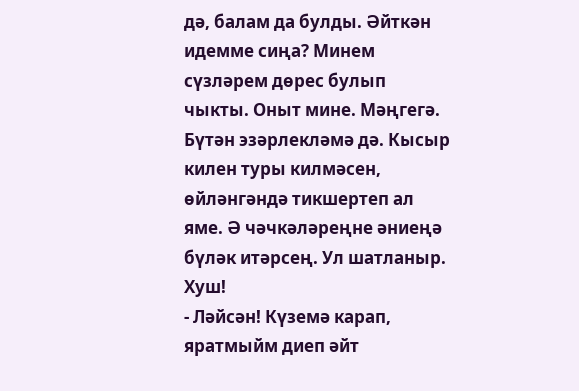дә, балам да булды. Әйткән идемме сиңа? Минем сүзләрем дөрес булып чыкты. Оныт мине. Мәңгегә. Бүтән эзәрлекләмә дә. Кысыр килен туры килмәсен, өйләнгәндә тикшертеп ал яме. Ә чәчкәләреңне әниеңә бүләк итәрсең. Ул шатланыр. Хуш!
- Ләйсән! Күземә карап, яратмыйм диеп әйт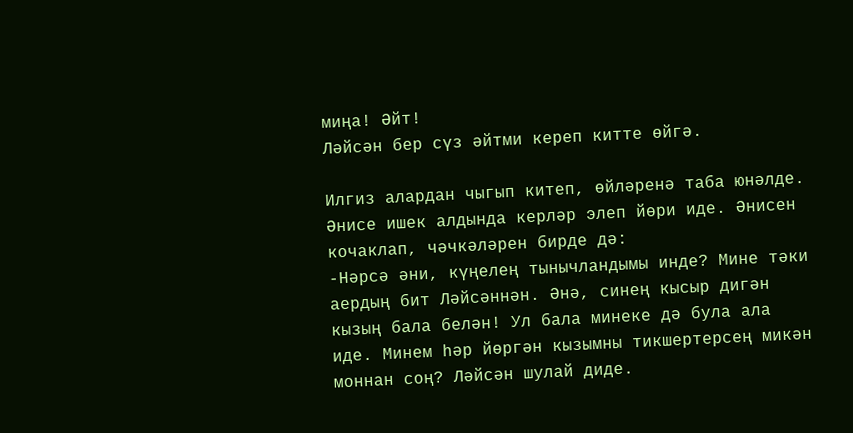миңа! Әйт!
Ләйсән бер сүз әйтми кереп китте өйгә.

Илгиз алардан чыгып китеп, өйләренә таба юнәлде. Әнисе ишек алдында керләр элеп йөри иде. Әнисен кочаклап, чәчкәләрен бирде дә:
-Нәрсә әни, күңелең тынычландымы инде? Мине тәки аердың бит Ләйсәннән. Әнә, синең кысыр дигән кызың бала белән! Ул бала минеке дә була ала иде. Минем һәр йөргән кызымны тикшертерсең микән моннан соң? Ләйсән шулай диде.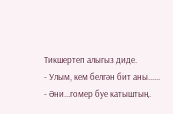Тикшертеп алыгыз диде.
- Улым, кем белгән бит аны......
- Әни...гомер буе катыштың.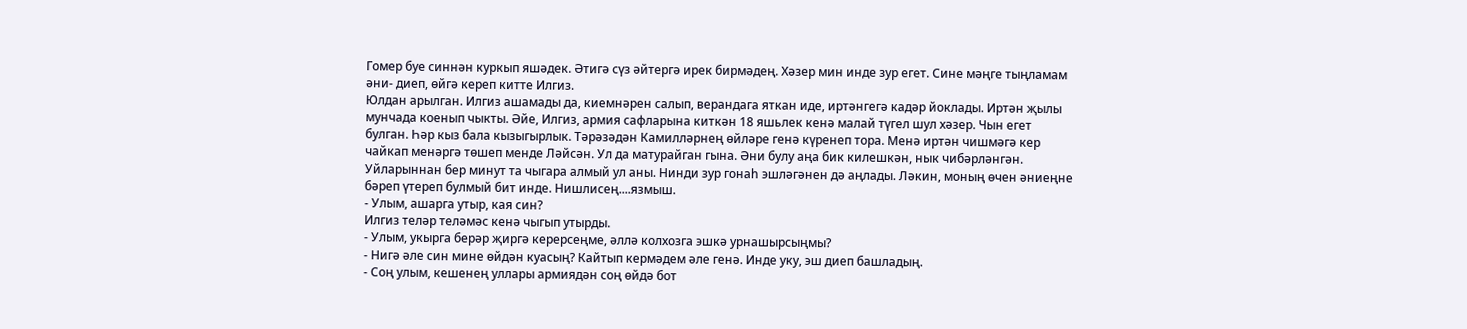Гомер буе синнән куркып яшәдек. Әтигә сүз әйтергә ирек бирмәдең. Хәзер мин инде зур егет. Сине мәңге тыңламам әни- диеп, өйгә кереп китте Илгиз.
Юлдан арылган. Илгиз ашамады да, киемнәрен салып, верандага яткан иде, иртәнгегә кадәр йоклады. Иртән җылы мунчада коенып чыкты. Әйе, Илгиз, армия сафларына киткән 18 яшьлек кенә малай түгел шул хәзер. Чын егет булган. Һәр кыз бала кызыгырлык. Тәрәзәдән Камилләрнең өйләре генә күренеп тора. Менә иртән чишмәгә кер чайкап менәргә төшеп менде Ләйсән. Ул да матурайган гына. Әни булу аңа бик килешкән, нык чибәрләнгән. Уйларыннан бер минут та чыгара алмый ул аны. Нинди зур гонаһ эшләгәнен дә аңлады. Ләкин, моның өчен әниеңне бәреп үтереп булмый бит инде. Нишлисең....язмыш.
- Улым, ашарга утыр, кая син?
Илгиз теләр теләмәс кенә чыгып утырды.
- Улым, укырга берәр җиргә керерсеңме, әллә колхозга эшкә урнашырсыңмы?
- Нигә әле син мине өйдән куасың? Кайтып кермәдем әле генә. Инде уку, эш диеп башладың.
- Соң улым, кешенең уллары армиядән соң өйдә бот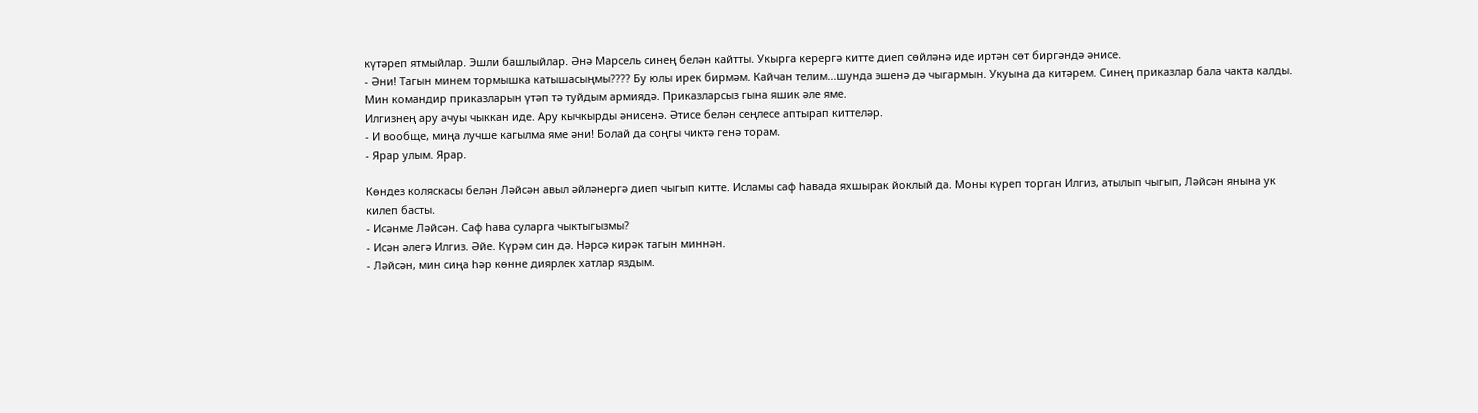күтәреп ятмыйлар. Эшли башлыйлар. Әнә Марсель синең белән кайтты. Укырга керергә китте диеп сөйләнә иде иртән сөт биргәндә әнисе.
- Әни! Тагын минем тормышка катышасыңмы???? Бу юлы ирек бирмәм. Кайчан телим...шунда эшенә дә чыгармын. Укуына да китәрем. Синең приказлар бала чакта калды. Мин командир приказларын үтәп тә туйдым армиядә. Приказларсыз гына яшик әле яме.
Илгизнең ару ачуы чыккан иде. Ару кычкырды әнисенә. Әтисе белән сеңлесе аптырап киттеләр.
- И вообще, миңа лучше кагылма яме әни! Болай да соңгы чиктә генә торам.
- Ярар улым. Ярар.

Көндез коляскасы белән Ләйсән авыл әйләнергә диеп чыгып китте. Исламы саф һавада яхшырак йоклый да. Моны күреп торган Илгиз, атылып чыгып, Ләйсән янына ук килеп басты.
- Исәнме Ләйсән. Саф һава суларга чыктыгызмы?
- Исән әлегә Илгиз. Әйе. Күрәм син дә. Нәрсә кирәк тагын миннән.
- Ләйсән, мин сиңа һәр көнне диярлек хатлар яздым.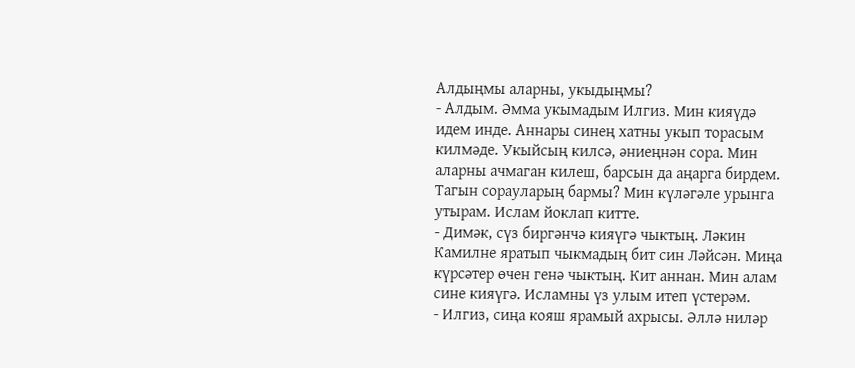Алдыңмы аларны, укыдыңмы?
- Алдым. Әмма укымадым Илгиз. Мин кияүдә идем инде. Аннары синең хатны укып торасым килмәде. Укыйсың килсә, әниеңнән сора. Мин аларны ачмаган килеш, барсын да аңарга бирдем. Тагын сорауларың бармы? Мин күләгәле урынга утырам. Ислам йоклап китте.
- Димәк, сүз биргәнчә кияүгә чыктың. Ләкин Камилне яратып чыкмадың бит син Ләйсән. Миңа күрсәтер өчен генә чыктың. Кит аннан. Мин алам сине кияүгә. Исламны үз улым итеп үстерәм.
- Илгиз, сиңа кояш ярамый ахрысы. Әллә ниләр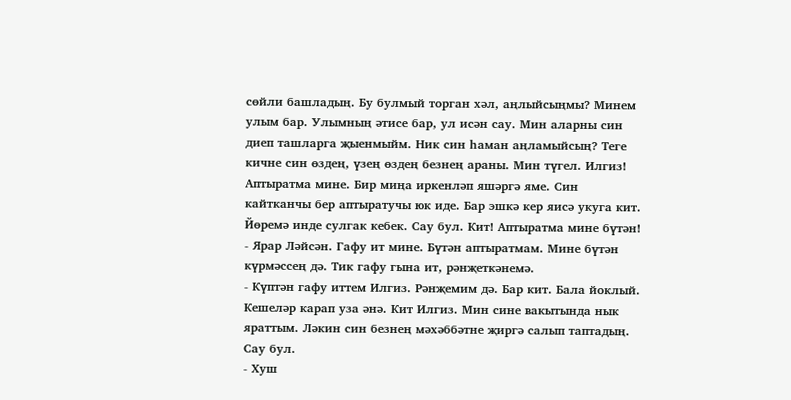сөйли башладың. Бу булмый торган хәл, аңлыйсыңмы? Минем улым бар. Улымның әтисе бар, ул исән сау. Мин аларны син диеп ташларга җыенмыйм. Ник син һаман аңламыйсың? Теге кичне син өздең, үзең өздең безнең араны. Мин түгел. Илгиз! Аптыратма мине. Бир миңа иркенләп яшәргә яме. Син кайтканчы бер аптыратучы юк иде. Бар эшкә кер яисә укуга кит. Йөремә инде сулгак кебек. Сау бул. Кит! Аптыратма мине бүтән!
- Ярар Ләйсән. Гафу ит мине. Бүтән аптыратмам. Мине бүтән күрмәссең дә. Тик гафу гына ит, рәнҗеткәнемә.
- Күптән гафу иттем Илгиз. Рәнҗемим дә. Бар кит. Бала йоклый. Кешеләр карап уза әнә. Кит Илгиз. Мин сине вакытында нык яраттым. Ләкин син безнең мәхәббәтне җиргә салып таптадың. Сау бул.
- Хуш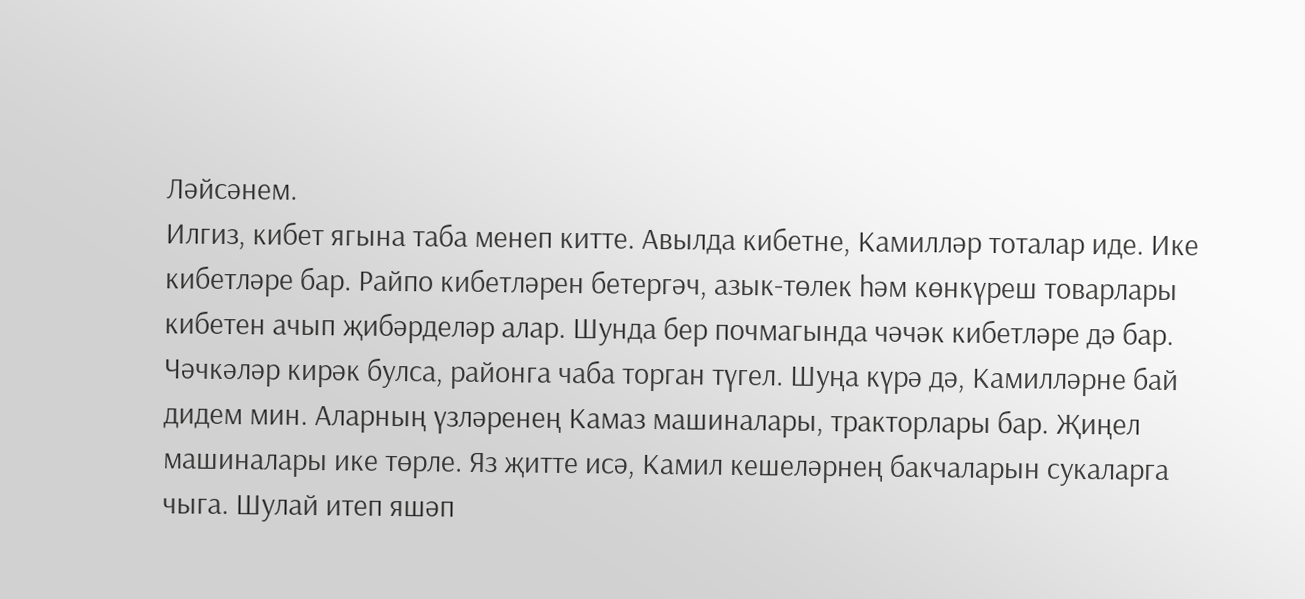Ләйсәнем.
Илгиз, кибет ягына таба менеп китте. Авылда кибетне, Камилләр тоталар иде. Ике кибетләре бар. Райпо кибетләрен бетергәч, азык-төлек һәм көнкүреш товарлары кибетен ачып җибәрделәр алар. Шунда бер почмагында чәчәк кибетләре дә бар. Чәчкәләр кирәк булса, районга чаба торган түгел. Шуңа күрә дә, Камилләрне бай дидем мин. Аларның үзләренең Камаз машиналары, тракторлары бар. Җиңел машиналары ике төрле. Яз җитте исә, Камил кешеләрнең бакчаларын сукаларга чыга. Шулай итеп яшәп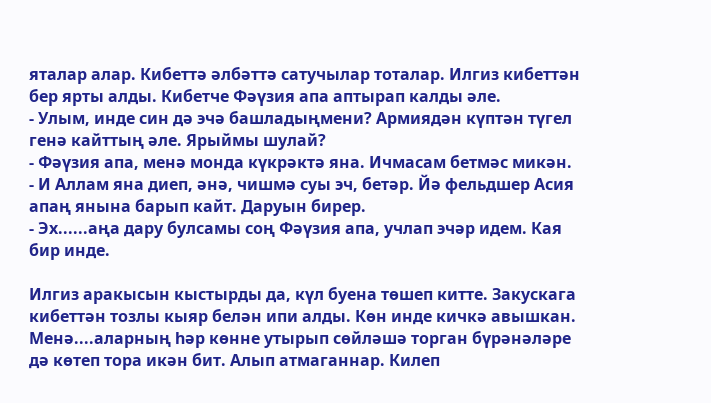яталар алар. Кибеттә әлбәттә сатучылар тоталар. Илгиз кибеттән бер ярты алды. Кибетче Фәүзия апа аптырап калды әле.
- Улым, инде син дә эчә башладыңмени? Армиядән күптән түгел генә кайттың әле. Ярыймы шулай?
- Фәүзия апа, менә монда күкрәктә яна. Ичмасам бетмәс микән.
- И Аллам яна диеп, әнә, чишмә суы эч, бетәр. Йә фельдшер Асия апаң янына барып кайт. Даруын бирер.
- Эх......аңа дару булсамы соң Фәүзия апа, учлап эчәр идем. Кая бир инде.

Илгиз аракысын кыстырды да, күл буена төшеп китте. Закускага кибеттән тозлы кыяр белән ипи алды. Көн инде кичкә авышкан. Менә....аларның һәр көнне утырып сөйләшә торган бүрәнәләре дә көтеп тора икән бит. Алып атмаганнар. Килеп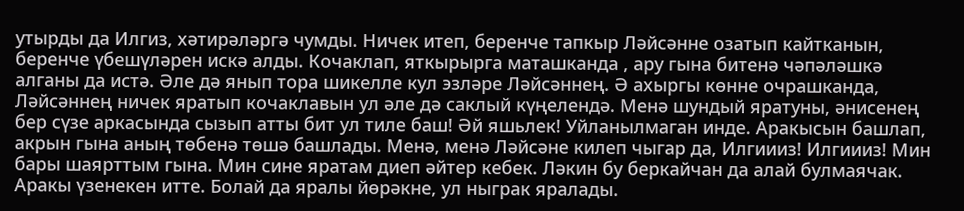утырды да Илгиз, хәтирәләргә чумды. Ничек итеп, беренче тапкыр Ләйсәнне озатып кайтканын, беренче үбешүләрен искә алды. Кочаклап, яткырырга маташканда , ару гына битенә чәпәләшкә алганы да истә. Әле дә янып тора шикелле кул эзләре Ләйсәннең. Ә ахыргы көнне очрашканда, Ләйсәннең ничек яратып кочаклавын ул әле дә саклый күңелендә. Менә шундый яратуны, әнисенең бер сүзе аркасында сызып атты бит ул тиле баш! Әй яшьлек! Уйланылмаган инде. Аракысын башлап, акрын гына аның төбенә төшә башлады. Менә, менә Ләйсәне килеп чыгар да, Илгиииз! Илгиииз! Мин бары шаярттым гына. Мин сине яратам диеп әйтер кебек. Ләкин бу беркайчан да алай булмаячак. Аракы үзенекен итте. Болай да яралы йөрәкне, ул ныграк яралады.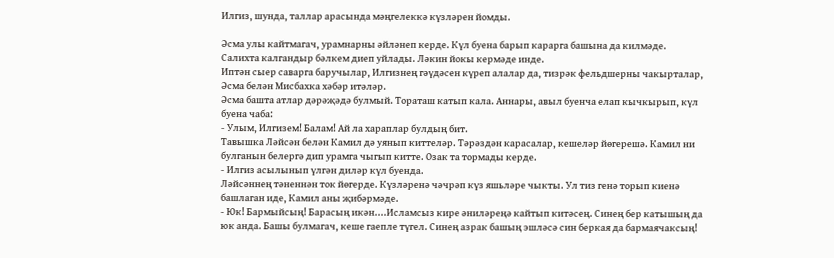Илгиз, шунда, таллар арасында мәңгелеккә күзләрен йомды.

Әсма улы кайтмагач, урамнарны әйләнеп керде. Күл буена барып карарга башына да килмәде. Салихта калгандыр бәлкем диеп уйлады. Ләкин йокы кермәде инде.
Иптән сыер саварга баручылар, Илгизнең гәүдәсен күреп алалар да, тизрәк фельдшерны чакырталар, Әсма белән Мисбахка хәбәр итәләр.
Әсма башта атлар дәрәҗәдә булмый. Тораташ катып кала. Аннары, авыл буенча елап кычкырып, күл буена чаба:
- Улым, Илгизем! Балам! Ай ла хараплар булдың бит.
Тавышка Ләйсән белән Камил дә уянып киттеләр. Тәрәздән карасалар, кешеләр йөгерешә. Камил ни булганын белергә дип урамга чыгып китте. Озак та тормады керде.
- Илгиз асылынып үлгән диләр күл буенда.
Ләйсәннең тәненнән ток йөгерде. Күзләренә чәчрәп күз яшьләре чыкты. Ул тиз генә торып киенә башлаган иде, Камил аны җибәрмәде.
- Юк! Бармыйсың! Барасың икән....Исламсыз кире әниләреңә кайтып китәсең. Синең бер катышың да юк анда. Башы булмагач, кеше гаепле түгел. Синең азрак башың эшләсә син беркая да бармаячаксың!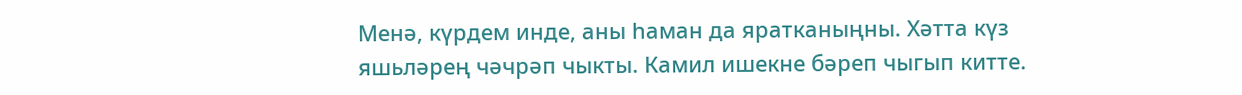Менә, күрдем инде, аны һаман да яратканыңны. Хәтта күз яшьләрең чәчрәп чыкты. Камил ишекне бәреп чыгып китте.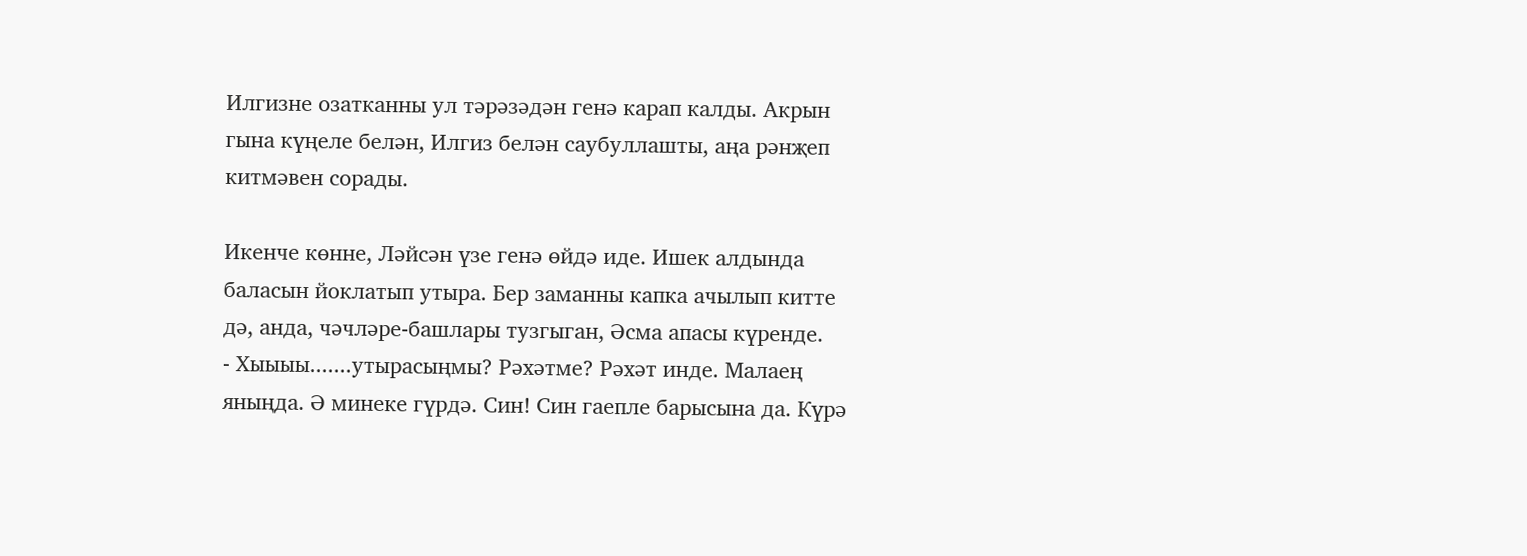Илгизне озатканны ул тәрәзәдән генә карап калды. Акрын гына күңеле белән, Илгиз белән саубуллашты, аңа рәнҗеп китмәвен сорады.

Икенче көнне, Ләйсән үзе генә өйдә иде. Ишек алдында баласын йоклатып утыра. Бер заманны капка ачылып китте дә, анда, чәчләре-башлары тузгыган, Әсма апасы күренде.
- Хыыыы.......утырасыңмы? Рәхәтме? Рәхәт инде. Малаең яныңда. Ә минеке гүрдә. Син! Син гаепле барысына да. Күрә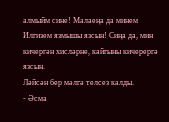алмыйм сине! Малаеңа да минем Илгизем язмышы язсын! Сиңа да, мин кичергән хисләрне, кайгыны кичерергә язсын.
Ләйсән бер мәлгә телсез калды.
- Әсма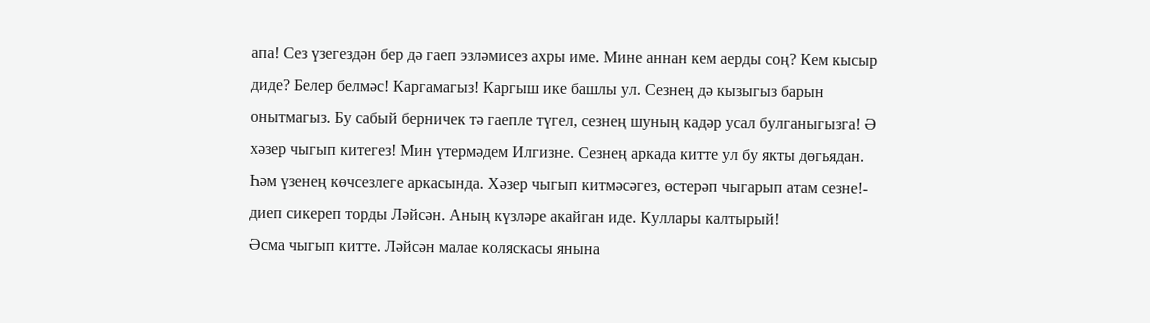апа! Сез үзегездән бер дә гаеп эзләмисез ахры име. Мине аннан кем аерды соң? Кем кысыр диде? Белер белмәс! Каргамагыз! Каргыш ике башлы ул. Сезнең дә кызыгыз барын онытмагыз. Бу сабый берничек тә гаепле түгел, сезнең шуның кадәр усал булганыгызга! Ә хәзер чыгып китегез! Мин үтермәдем Илгизне. Сезнең аркада китте ул бу якты дөгьядан. Һәм үзенең көчсезлеге аркасында. Хәзер чыгып китмәсәгез, өстерәп чыгарып атам сезне!- диеп сикереп торды Ләйсән. Аның күзләре акайган иде. Куллары калтырый!
Әсма чыгып китте. Ләйсән малае коляскасы янына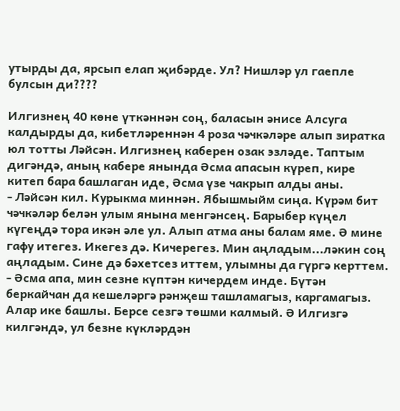утырды да, ярсып елап җибәрде. Ул? Нишләр ул гаепле булсын ди????

Илгизнең 40 көне үткәннән соң, баласын әнисе Алсуга калдырды да, кибетләреннән 4 роза чәчкәләре алып зиратка юл тотты Ләйсән. Илгизнең каберен озак эзләде. Таптым дигәндә, аның кабере янында Әсма апасын күреп, кире китеп бара башлаган иде, Әсма үзе чакрып алды аны.
- Ләйсән кил. Курыкма миннән. Ябышмыйм сиңа. Күрәм бит чәчкәләр белән улым янына менгәнсең. Барыбер күңел күгеңдә тора икән әле ул. Алып атма аны балам яме. Ә мине гафу итегез. Икегез дә. Кичерегез. Мин аңладым...ләкин соң аңладым. Сине дә бәхетсез иттем, улымны да гүргә керттем.
- Әсма апа, мин сезне күптән кичердем инде. Бүтән беркайчан да кешеләргә рәнҗеш ташламагыз, каргамагыз. Алар ике башлы. Берсе сезгә төшми калмый. Ә Илгизгә килгәндә, ул безне күкләрдән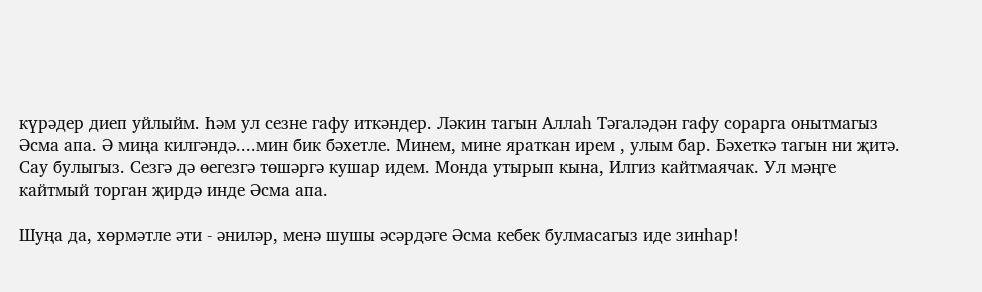күрәдер диеп уйлыйм. Һәм ул сезне гафу иткәндер. Ләкин тагын Аллаһ Тәгаләдән гафу сорарга онытмагыз Әсма апа. Ә миңа килгәндә....мин бик бәхетле. Минем, мине яраткан ирем , улым бар. Бәхеткә тагын ни җитә. Сау булыгыз. Сезгә дә өегезгә төшәргә кушар идем. Монда утырып кына, Илгиз кайтмаячак. Ул мәңге кайтмый торган җирдә инде Әсма апа.

Шуңа да, хөрмәтле әти - әниләр, менә шушы әсәрдәге Әсма кебек булмасагыз иде зинһар!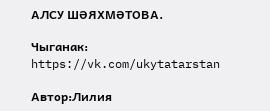АЛСУ ШӘЯХМӘТОВА.

Чыганак: https://vk.com/ukytatarstan

Автор:Лилия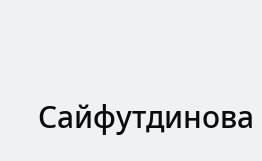Сайфутдинова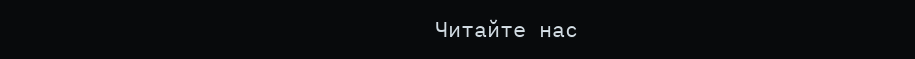Читайте нас